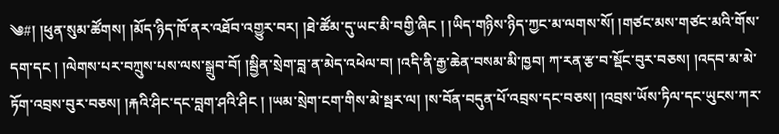༄#། །ཕུན་སུམ་ཚོགས། །མོད་ཉིད་ཁོ་ནར་འཐོབ་འགྱུར་བར། །ཐེ་ཚོམ་དུ་ཡང་མི་བགྱི་ཞིང ། །ཡིད་གཉིས་ཉིད་ཀྱང་མ་ལགས་སོ། །གཙང་མས་གཙང་མའི་གོས་དག་དང ། །ལེགས་པར་བཀྲུས་པས་ལས་སྒྲུབ་བོ། །སྦྱིན་སྲེག་བླ་ན་མེད་འཕེལ་བ། །འདི་ནི་རྒྱ་ཆེན་བསམ་མི་ཁྱབ། ཀ་རན་རྩ་བ་སྡོང་བུར་བཅས། །འདབ་མ་མེ་ཏོག་འབྲས་བུར་བཅས། །རྐའི་ཤིང་དང་བླག་ཤའི་ཤིང ། །ཡམ་སྲེག་ངག་གིས་མེ་སྦར་ལ། །ས་བོན་བདུན་པོ་འབྲས་དང་བཅས། །འབྲས་ཡོས་ཏིལ་དང་ཡུངས་ཀར་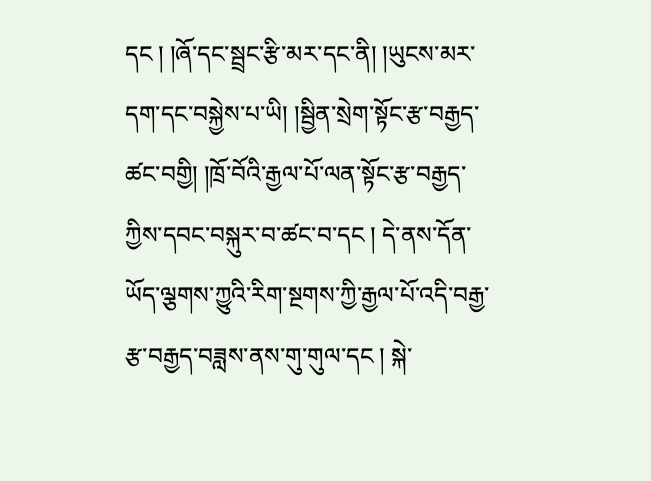དང ། །ཞོ་དང་སྦྲང་རྩི་མར་དང་ནི། །ཡུངས་མར་དག་དང་བསྐྱེས་པ་ཡི། །སྦྱིན་སྲེག་སྟོང་རྩ་བརྒྱད་ཚང་བགྱི། །ཁྲོ་བོའི་རྒྱལ་པོ་ལན་སྟོང་རྩ་བརྒྱད་ཀྱིས་དབང་བསྐུར་བ་ཚང་བ་དང ། དེ་ནས་དོན་ཡོད་ལྕགས་ཀྱུའི་རིག་སྔགས་ཀྱི་རྒྱལ་པོ་འདི་བརྒྱ་རྩ་བརྒྱད་བཟླས་ནས་གུ་གུལ་དང ། སྐེ་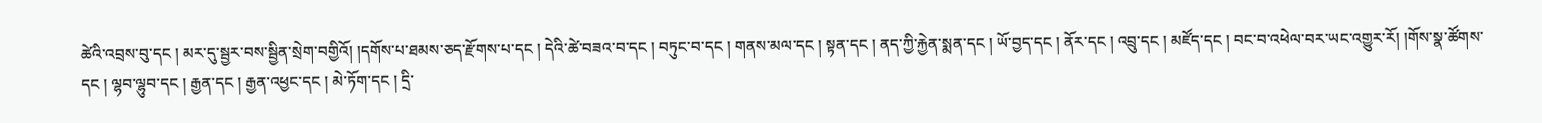ཚེའི་འབྲས་བུ་དང ། མར་དུ་སྦྱར་བས་སྦྱིན་སྲེག་བགྱིའོ། །དགོས་པ་ཐམས་ཅད་རྫོགས་པ་དང ། དེའི་ཚེ་བཟའ་བ་དང ། བཏུང་བ་དང ། གནས་མལ་དང ། སྟན་དང ། ནད་ཀྱི་རྐྱེན་སྨན་དང ། ཡོ་བྱད་དང ། ནོར་དང ། འབྲུ་དང ། མཛོད་དང ། བང་བ་འཕེལ་བར་ཡང་འགྱུར་རོ། །གོས་སྣ་ཚོགས་དང ། ལྷབ་ལྷུབ་དང ། རྒྱན་དང ། རྒྱན་འཕྱང་དང ། མེ་ཏོག་དང ། དྲི་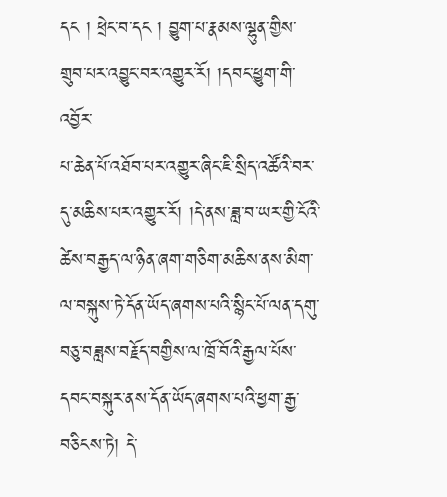དང ། ཕྲེང་བ་དང ། བྱུག་པ་རྣམས་ལྷུན་གྱིས་གྲུབ་པར་འབྱུང་བར་འགྱུར་རོ། །དབང་ཕྱུག་གི་འབྱོར་
པ་ཆེན་པོ་འཐོབ་པར་འགྱུར་ཞིང་ཇི་སྲིད་འཚོའི་བར་དུ་མཆིས་པར་འགྱུར་རོ། །དེ་ནས་ཟླ་བ་ཡར་གྱི་ངོའི་ཚེས་བརྒྱད་ལ་ཉིན་ཞག་གཅིག་མཆིས་ནས་མིག་ལ་བསྐུས་ཏེ་དོན་ཡོད་ཞགས་པའི་སྙིང་པོ་ལན་དགུ་བཅུ་བཟླས་བརྗོད་བགྱིས་ལ་ཁྲོ་བོའི་རྒྱལ་པོས་དབང་བསྐུར་ནས་དོན་ཡོད་ཞགས་པའི་ཕྱག་རྒྱ་བཅིངས་ཏེ། དེ་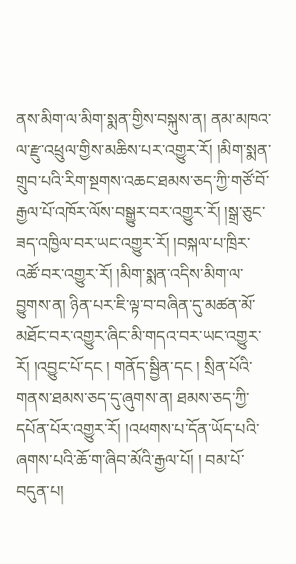ནས་མིག་ལ་མིག་སྨན་གྱིས་བསྐུས་ན། ནམ་མཁའ་ལ་རྫུ་འཕྲུལ་གྱིས་མཆིས་པར་འགྱུར་རོ། །མིག་སྨན་གྲུབ་པའི་རིག་སྔགས་འཆང་ཐམས་ཅད་ཀྱི་གཙོ་བོ་རྒྱལ་པོ་འཁོར་ལོས་བསྒྱུར་བར་འགྱུར་རོ། །སྒྲ་ཅུང་ཟད་འཁྱིལ་བར་ཡང་འགྱུར་རོ། །བསྐལ་པ་ཁྲིར་འཚོ་བར་འགྱུར་རོ། །མིག་སྨན་འདིས་མིག་ལ་བྱུགས་ན། ཉིན་པར་ཇི་ལྟ་བ་བཞིན་དུ་མཚན་མོ་མཐོང་བར་འགྱུར་ཞིང་མི་གདའ་བར་ཡང་འགྱུར་རོ། །འབྱུང་པོ་དང ། གནོད་སྦྱིན་དང ། སྲིན་པོའི་གནས་ཐམས་ཅད་དུ་ཞུགས་ན། ཐམས་ཅད་ཀྱི་དཔོན་པོར་འགྱུར་རོ། །འཕགས་པ་དོན་ཡོད་པའི་ཞགས་པའི་ཆོ་ག་ཞིབ་མོའི་རྒྱལ་པོ། ། བམ་པོ་བདུན་པ།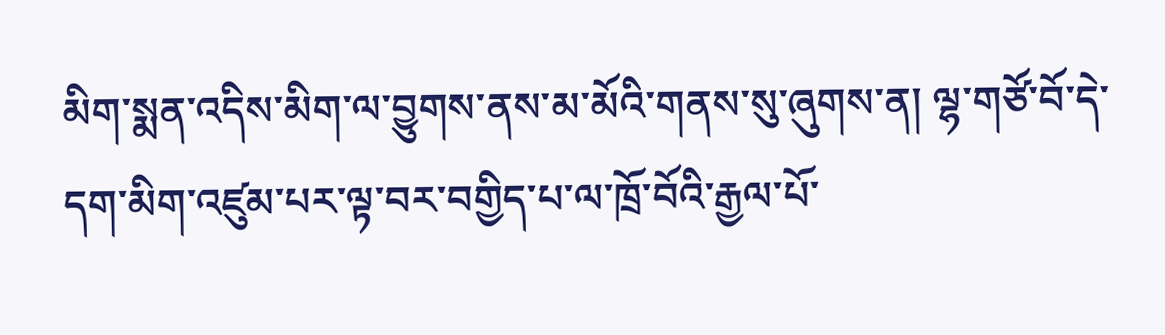མིག་སྨན་འདིས་མིག་ལ་བྱུགས་ནས་མ་མོའི་གནས་སུ་ཞུགས་ན། ལྷ་གཙོ་བོ་དེ་དག་མིག་འཛུམ་པར་ལྟ་བར་བགྱིད་པ་ལ་ཁྲོ་བོའི་རྒྱལ་པོ་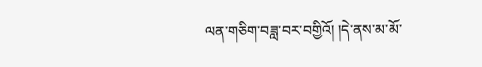ལན་གཅིག་བཟླ་བར་བགྱིའོ། །དེ་ནས་མ་མོ་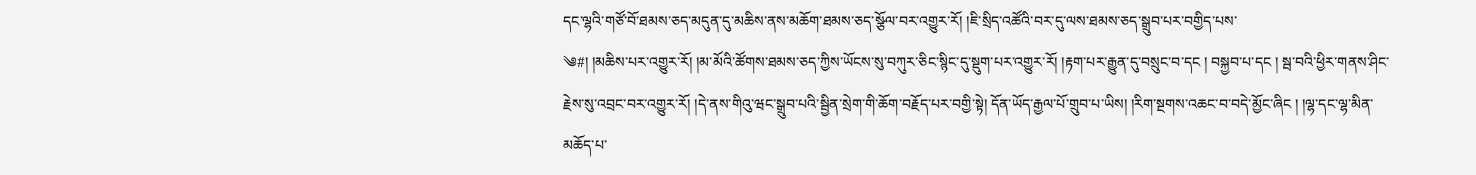དང་ལྷའི་གཙོ་བོ་ཐམས་ཅད་མདུན་དུ་མཆིས་ནས་མཆོག་ཐམས་ཅད་སྩོལ་བར་འགྱུར་རོ། །ཇི་སྲིད་འཚོའི་བར་དུ་ལས་ཐམས་ཅད་སྒྲུབ་པར་བགྱིད་པས་
༄#། །མཆིས་པར་འགྱུར་རོ། །མ་མོའི་ཚོགས་ཐམས་ཅད་ཀྱིས་ཡོངས་སུ་བཀུར་ཅིང་སྙིང་དུ་སྡུག་པར་འགྱུར་རོ། །རྟག་པར་རྒྱུན་དུ་བསྲུང་བ་དང ། བསྐྱབ་པ་དང ། སྦ་བའི་ཕྱིར་གནས་ཤིང་རྗེས་སུ་འབྲང་བར་འགྱུར་རོ། །དེ་ནས་གིའུ་ཝང་སྒྲུབ་པའི་སྦྱིན་སྲེག་གི་ཆོག་བརྗོད་པར་བགྱི་སྟེ། དོན་ཡོད་རྒྱལ་པོ་གྲུབ་པ་ཡིས། །རིག་སྔགས་འཆང་བ་བདེ་མྱོང་ཞིང ། །ལྷ་དང་ལྷ་མིན་མཆོད་པ་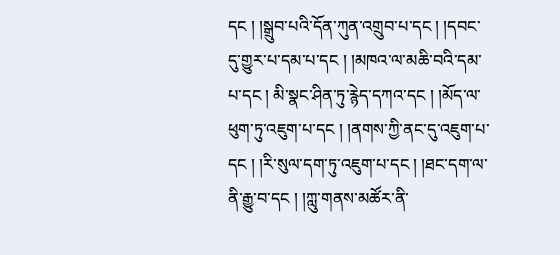དང ། །སྒྲུབ་པའི་དོན་ཀུན་འགྲུབ་པ་དང ། །དབང་དུ་གྱུར་པ་དམ་པ་དང ། །མཁའ་ལ་མཆི་བའི་དམ་པ་དང ། མི་སྣང་ཤིན་ཏུ་རྙེད་དཀའ་དང ། །མོད་ལ་ཕུག་ཏུ་འཇུག་པ་དང ། །ནགས་ཀྱི་ནང་དུ་འཇུག་པ་དང ། །རི་སུལ་དག་ཏུ་འཇུག་པ་དང ། །ཐང་དག་ལ་ནི་རྒྱུ་བ་དང ། །ཀླུ་གནས་མཚོར་ནི་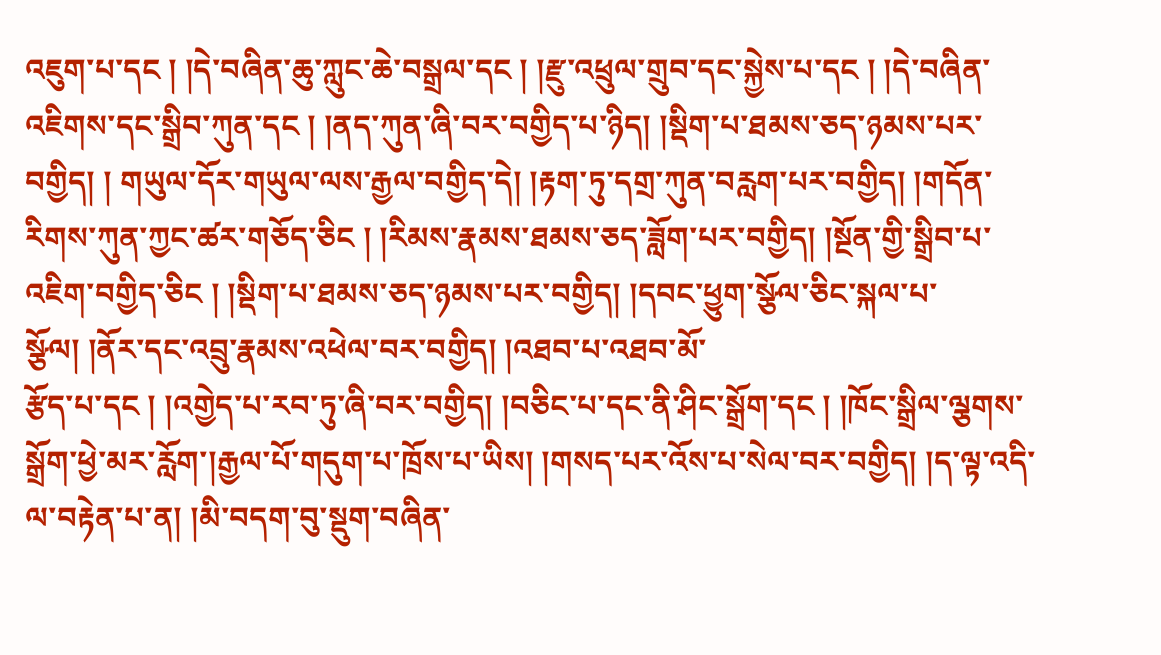འཇུག་པ་དང ། །དེ་བཞིན་ཆུ་ཀླུང་ཆེ་བསྒྲལ་དང ། །རྫུ་འཕྲུལ་གྲུབ་དང་སྐྱེས་པ་དང ། །དེ་བཞིན་འཇིགས་དང་སྒྲིབ་ཀུན་དང ། །ནད་ཀུན་ཞི་བར་བགྱིད་པ་ཉིད། །སྡིག་པ་ཐམས་ཅད་ཉམས་པར་བགྱིད། ། གཡུལ་དོར་གཡུལ་ལས་རྒྱལ་བགྱིད་དེ། །རྟག་ཏུ་དགྲ་ཀུན་བརླག་པར་བགྱིད། །གདོན་རིགས་ཀུན་ཀྱང་ཚར་གཅོད་ཅིང ། །རིམས་རྣམས་ཐམས་ཅད་ཟློག་པར་བགྱིད། །སྔོན་གྱི་སྒྲིབ་པ་འཇིག་བགྱིད་ཅིང ། །སྡིག་པ་ཐམས་ཅད་ཉམས་པར་བགྱིད། །དབང་ཕྱུག་སྩོལ་ཅིང་སྐལ་པ་སྩོལ། །ནོར་དང་འབྲུ་རྣམས་འཕེལ་བར་བགྱིད། །འཐབ་པ་འཐབ་མོ་
རྩོད་པ་དང ། །འགྱེད་པ་རབ་ཏུ་ཞི་བར་བགྱིད། །བཅིང་པ་དང་ནི་ཤིང་སྒྲོག་དང ། །ཁོང་སྒྲིལ་ལྕགས་སྒྲོག་ཕྱེ་མར་རློག་།རྒྱལ་པོ་གདུག་པ་ཁྲོས་པ་ཡིས། །གསད་པར་འོས་པ་སེལ་བར་བགྱིད། །ད་ལྟ་འདི་ལ་བརྟེན་པ་ན། །མི་བདག་བུ་སྡུག་བཞིན་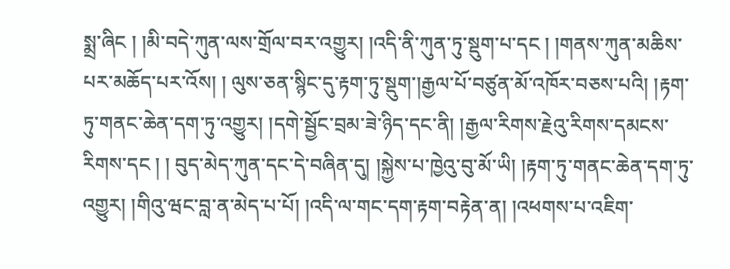སྨྲ་ཞིང ། །མི་བདེ་ཀུན་ལས་གྲོལ་བར་འགྱུར། །འདི་ནི་ཀུན་ཏུ་སྡུག་པ་དང ། །གནས་ཀུན་མཆིས་པར་མཆོད་པར་འོས། ། ལུས་ཅན་སྙིང་དུ་རྟག་ཏུ་སྡུག་།རྒྱལ་པོ་བཙུན་མོ་འཁོར་བཅས་པའི། །རྟག་ཏུ་གནང་ཆེན་དག་ཏུ་འགྱུར། །དགེ་སྦྱོང་བྲམ་ཟེ་ཉིད་དང་ནི། །རྒྱལ་རིགས་རྗེའུ་རིགས་དམངས་རིགས་དང ། ། བུད་མེད་ཀུན་དང་དེ་བཞིན་དུ། །སྐྱེས་པ་ཁྱེའུ་བུ་མོ་ཡི། །རྟག་ཏུ་གནང་ཆེན་དག་ཏུ་འགྱུར། །གིའུ་ཝང་བླ་ན་མེད་པ་པོ། །འདི་ལ་གང་དག་རྟག་བརྟེན་ན། །འཕགས་པ་འཇིག་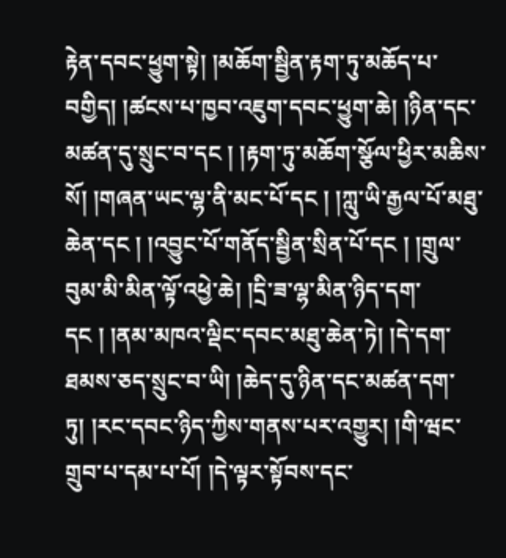རྟེན་དབང་ཕྱུག་སྟེ། །མཆོག་སྦྱིན་རྟག་ཏུ་མཆོད་པ་བགྱིད། །ཚངས་པ་ཁྱབ་འཇུག་དབང་ཕྱུག་ཆེ། །ཉིན་དང་མཚན་དུ་སྲུང་བ་དང ། །རྟག་ཏུ་མཆོག་སྩོལ་ཕྱིར་མཆིས་སོ། །གཞན་ཡང་ལྷ་ནི་མང་པོ་དང ། །ཀླུ་ཡི་རྒྱལ་པོ་མཐུ་ཆེན་དང ། །འབྱུང་པོ་གནོད་སྦྱིན་སྲིན་པོ་དང ། །གྲུལ་བུམ་མི་མིན་ལྟོ་འཕྱེ་ཆེ། །དྲི་ཟ་ལྷ་མིན་ཉིད་དག་དང ། །ནམ་མཁའ་ལྡིང་དབང་མཐུ་ཆེན་ཏེ། །དེ་དག་ཐམས་ཅད་སྲུང་བ་ཡི། །ཆེད་དུ་ཉིན་དང་མཚན་དག་ཏུ། །རང་དབང་ཉིད་ཀྱིས་གནས་པར་འགྱུར། །གི་ཝང་གྲུབ་པ་དམ་པ་པོ། །དེ་ལྟར་སྟོབས་དང་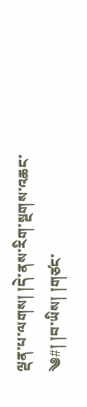ལྡན་པ་ལགས། །དེ་ནས་རིག་སྔགས་འཆང་
༄#། །བ་ཡིས། །གཙང་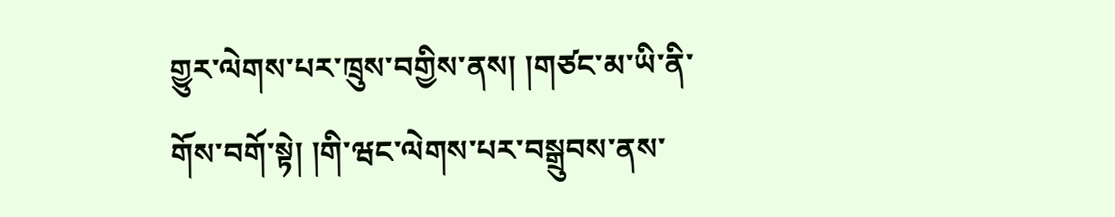གྱུར་ལེགས་པར་ཁྲུས་བགྱིས་ནས། །གཙང་མ་ཡི་ནི་གོས་བགོ་སྟེ། །གི་ཝང་ལེགས་པར་བསྒྲུབས་ནས་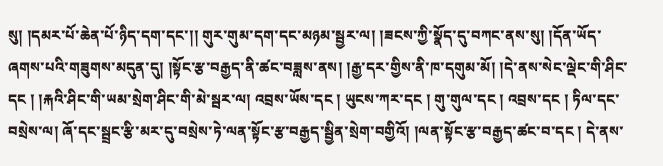སུ། །དམར་པོ་ཆེན་པོ་ཉིད་དག་དང་།། གུར་གུམ་དག་དང་མཉམ་སྦྱར་ལ། །ཟངས་ཀྱི་སྣོད་དུ་བཀང་ནས་སུ། །དོན་ཡོད་ཞགས་པའི་གཟུགས་མདུན་དུ། །སྟོང་རྩ་བརྒྱད་ནི་ཚང་བཟླས་ནས། །རྒྱ་དར་གྱིས་ནི་ཁ་དགུམ་མོ། །དེ་ནས་སེང་ལྡེང་གི་ཤིང་དང ། །རྐའི་ཤིང་གི་ཡམ་སྲེག་ཤིང་གི་མེ་སྦར་ལ། འབྲས་ཡོས་དང ། ཡུངས་ཀར་དང ། གུ་གུལ་དང ། འབྲས་དང ། ཏིལ་དང་བསྲེས་ལ། ཞོ་དང་སྦྲང་རྩི་མར་དུ་བསྲེས་ཏེ་ལན་སྟོང་རྩ་བརྒྱད་སྦྱིན་སྲེག་བགྱིའོ། །ལན་སྟོང་རྩ་བརྒྱད་ཚང་བ་དང ། དེ་ནས་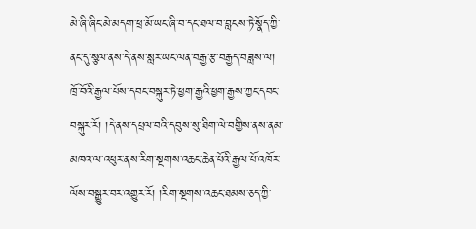མེ་ཞི་ཞིང་མེ་མདག་ཕྲ་མོ་ཡང་ཞི་བ་དང་ཐལ་བ་བླངས་ཏེ་སྣོད་ཀྱི་ནང་དུ་སྩལ་ནས་དེ་ནས་སླར་ཡང་ལན་བརྒྱ་རྩ་བརྒྱད་བཟླས་ལ། ཁྲོ་བོའི་རྒྱལ་པོས་དབང་བསྐུར་ཏེ་ཕྱག་རྒྱའི་ཕྱག་རྒྱས་ཀྱང་དབང་བསྐུར་རོ། །དེ་ནས་དཔྲལ་བའི་དབུས་སུ་ཐིག་ལེ་བགྱིས་ནས་ནམ་མཁའ་ལ་འཕུར་ནས་རིག་སྔགས་འཆང་ཆེན་པོའི་རྒྱལ་པོ་འཁོར་ལོས་བསྒྱུར་བར་འགྱུར་རོ། །རིག་སྔགས་འཆང་ཐམས་ཅད་ཀྱི་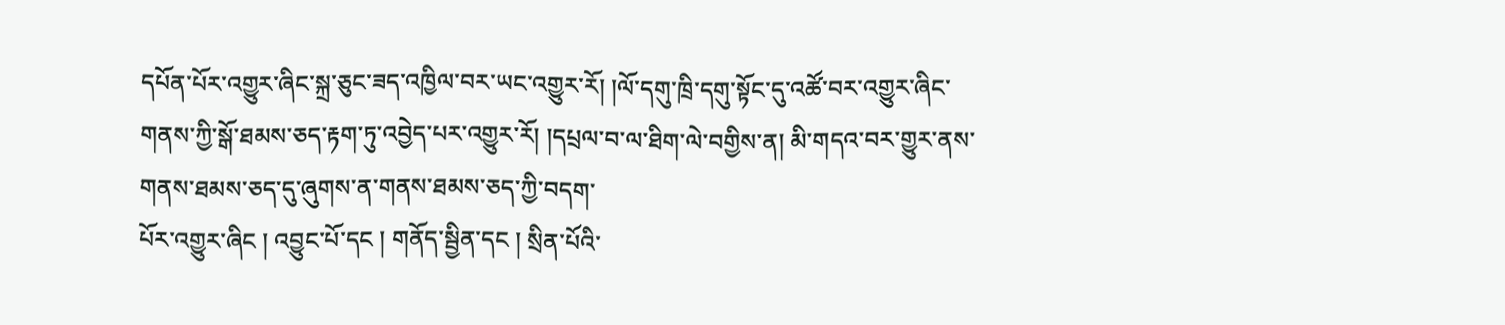དཔོན་པོར་འགྱུར་ཞིང་སྐྲ་ཅུང་ཟད་འཁྱིལ་བར་ཡང་འགྱུར་རོ། །ལོ་དགུ་ཁྲི་དགུ་སྟོང་དུ་འཚོ་བར་འགྱུར་ཞིང་གནས་ཀྱི་སྒོ་ཐམས་ཅད་རྟག་ཏུ་འབྱེད་པར་འགྱུར་རོ། །དཔྲལ་བ་ལ་ཐིག་ལེ་བགྱིས་ན། མི་གདའ་བར་གྱུར་ནས་གནས་ཐམས་ཅད་དུ་ཞུགས་ན་གནས་ཐམས་ཅད་ཀྱི་བདག་
པོར་འགྱུར་ཞིང ། འབྱུང་པོ་དང ། གནོད་སྦྱིན་དང ། སྲིན་པོའི་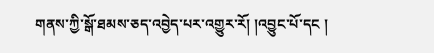གནས་ཀྱི་སྒོ་ཐམས་ཅད་འབྱེད་པར་འགྱུར་རོ། །འབྱུང་པོ་དང །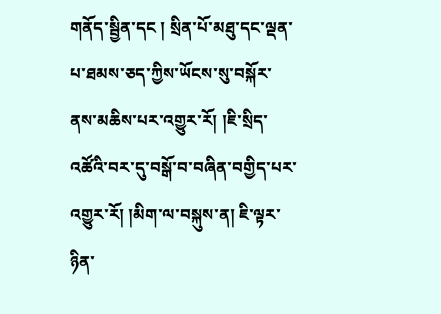གནོད་སྦྱིན་དང ། སྲིན་པོ་མཐུ་དང་ལྡན་པ་ཐམས་ཅད་ཀྱིས་ཡོངས་སུ་བསྐོར་ནས་མཆིས་པར་འགྱུར་རོ། །ཇི་སྲིད་འཚོའི་བར་དུ་བསྒོ་བ་བཞིན་བགྱིད་པར་འགྱུར་རོ། །མིག་ལ་བསྐུས་ན། ཇི་ལྟར་ཉིན་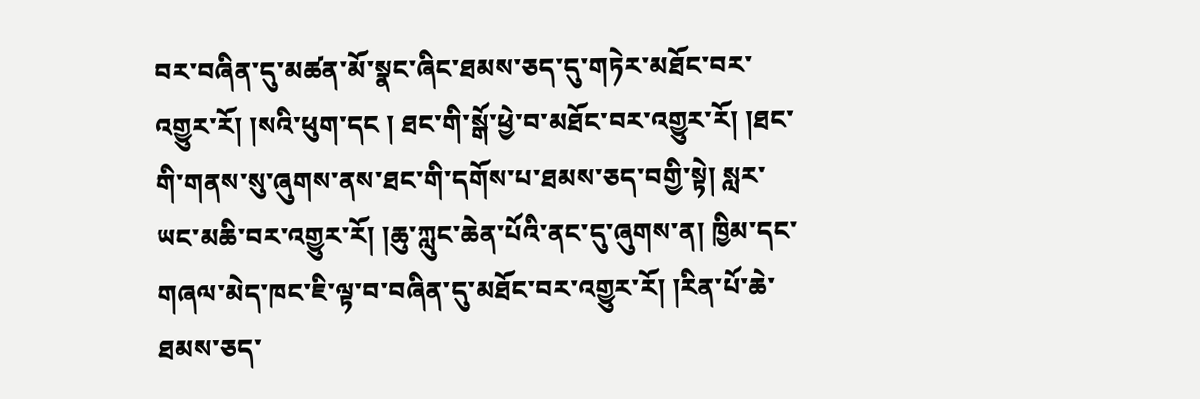བར་བཞིན་དུ་མཚན་མོ་སྣང་ཞིང་ཐམས་ཅད་དུ་གཏེར་མཐོང་བར་འགྱུར་རོ། །སའི་ཕུག་དང ། ཐང་གི་སྒོ་ཕྱེ་བ་མཐོང་བར་འགྱུར་རོ། །ཐང་གི་གནས་སུ་ཞུགས་ནས་ཐང་གི་དགོས་པ་ཐམས་ཅད་བགྱི་སྟེ། སླར་ཡང་མཆི་བར་འགྱུར་རོ། །ཆུ་ཀླུང་ཆེན་པོའི་ནང་དུ་ཞུགས་ན། ཁྱིམ་དང་གཞལ་མེད་ཁང་ཇི་ལྟ་བ་བཞིན་དུ་མཐོང་བར་འགྱུར་རོ། །རིན་པོ་ཆེ་ཐམས་ཅད་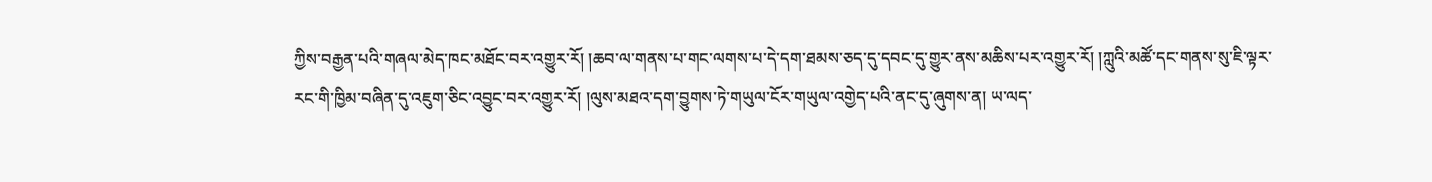ཀྱིས་བརྒྱན་པའི་གཞལ་མེད་ཁང་མཐོང་བར་འགྱུར་རོ། །ཆབ་ལ་གནས་པ་གང་ལགས་པ་དེ་དག་ཐམས་ཅད་དུ་དབང་དུ་གྱུར་ནས་མཆིས་པར་འགྱུར་རོ། །ཀླུའི་མཚོ་དང་གནས་སུ་ཇི་ལྟར་རང་གི་ཁྱིམ་བཞིན་དུ་འཇུག་ཅིང་འབྱུང་བར་འགྱུར་རོ། །ལུས་མཐའ་དག་བྱུགས་ཏེ་གཡུལ་ངོར་གཡུལ་འགྱེད་པའི་ནང་དུ་ཞུགས་ན། ཡ་ལད་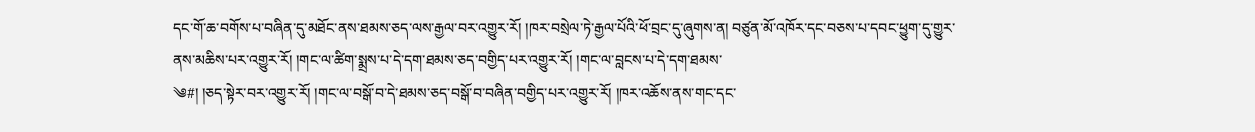དང་གོ་ཆ་བགོས་པ་བཞིན་དུ་མཐོང་ནས་ཐམས་ཅད་ལས་རྒྱལ་བར་འགྱུར་རོ། །ཁར་བསྲེལ་ཏེ་རྒྱལ་པོའི་ཕོ་བྲང་དུ་ཞུགས་ན། བཙུན་མོ་འཁོར་དང་བཅས་པ་དབང་ཕྱུག་དུ་གྱུར་ནས་མཆིས་པར་འགྱུར་རོ། །གང་ལ་ཚིག་སྨྲས་པ་དེ་དག་ཐམས་ཅད་བགྱིད་པར་འགྱུར་རོ། །གང་ལ་བླངས་པ་དེ་དག་ཐམས་
༄#། །ཅད་སྟེར་བར་འགྱུར་རོ། །གང་ལ་བསྒོ་བ་དེ་ཐམས་ཅད་བསྒོ་བ་བཞིན་བགྱིད་པར་འགྱུར་རོ། །ཁར་འཆོས་ནས་གང་དང་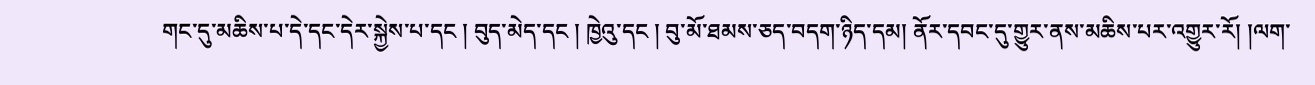གང་དུ་མཆིས་པ་དེ་དང་དེར་སྐྱེས་པ་དང ། བུད་མེད་དང ། ཁྱེའུ་དང ། བུ་མོ་ཐམས་ཅད་བདག་ཉིད་དམ། ནོར་དབང་དུ་གྱུར་ནས་མཆིས་པར་འགྱུར་རོ། །ལག་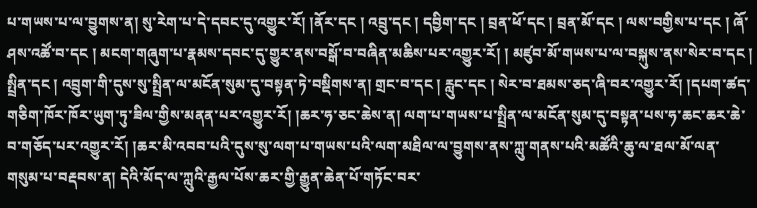པ་གཡས་པ་ལ་བྱུགས་ན། སུ་རེག་པ་དེ་དབང་དུ་འགྱུར་རོ། །ནོར་དང ། འབྲུ་དང ། དབྱིག་དང ། བྲན་ཕོ་དང ། བྲན་མོ་དང ། ལས་བགྱིས་པ་དང ། ཞོ་ཤས་འཚོ་བ་དང ། མངག་གཞུག་པ་རྣམས་དབང་དུ་གྱུར་ནས་བསྒོ་བ་བཞིན་མཆིས་པར་འགྱུར་རོ། ། མཛུབ་མོ་གཡས་པ་ལ་བསྐུས་ནས་སེར་བ་དང ། སྤྲིན་དང ། འབྲུག་གི་དུས་སུ་སྤྲིན་ལ་མངོན་སུམ་དུ་བསྟན་ཏེ་བསྡིགས་ན། གྲང་བ་དང ། རླུང་དང ། སེར་བ་ཐམས་ཅད་ཞི་བར་འགྱུར་རོ། །དཔག་ཚད་གཅིག་ཁོར་ཁོར་ཡུག་ཏུ་ཟིལ་གྱིས་མནན་པར་འགྱུར་རོ། །ཆར་ཧ་ཅང་ཆེས་ན། ལག་པ་གཡས་པ་སྤྲིན་ལ་མངོན་སུམ་དུ་བསྟན་པས་ཧ་ཆང་ཆར་ཆེ་བ་གཅོད་པར་འགྱུར་རོ། །ཆར་མི་འབབ་པའི་དུས་སུ་ལག་པ་གཡས་པའི་ལག་མཐིལ་ལ་བྱུགས་ནས་ཀླུ་གནས་པའི་མཚོའི་ཆུ་ལ་ཐལ་མོ་ལན་གསུམ་པ་བརྡབས་ན། དེའི་མོད་ལ་ཀླུའི་རྒྱལ་པོས་ཆར་གྱི་རྒྱུན་ཆེན་པོ་གཏོང་བར་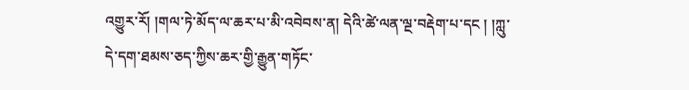འགྱུར་རོ། །གལ་ཏེ་མོད་ལ་ཆར་པ་མི་འབེབས་ན། དེའི་ཚེ་ལན་ལྔ་བརྡེག་པ་དང ། །ཀླུ་དེ་དག་ཐམས་ཅད་ཀྱིས་ཆར་གྱི་རྒྱུན་གཏོང་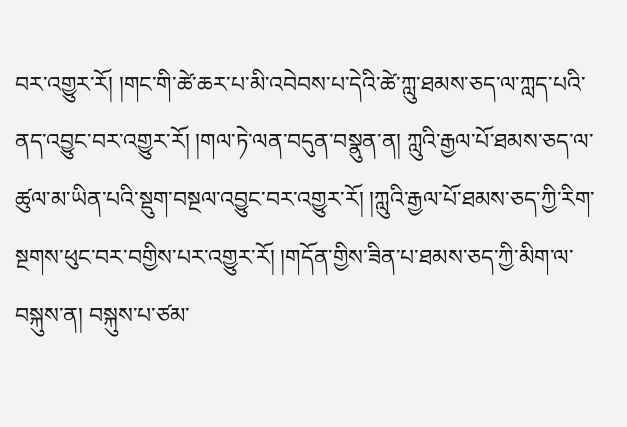བར་འགྱུར་རོ། །གང་གི་ཚེ་ཆར་པ་མི་འབེབས་པ་དེའི་ཚེ་ཀླུ་ཐམས་ཅད་ལ་ཀླད་པའི་ནད་འབྱུང་བར་འགྱུར་རོ། །གལ་ཏེ་ལན་བདུན་བསྣུན་ན། ཀླུའི་རྒྱལ་པོ་ཐམས་ཅད་ལ་ཚུལ་མ་ཡིན་པའི་སྡུག་བསྔལ་འབྱུང་བར་འགྱུར་རོ། །ཀླུའི་རྒྱལ་པོ་ཐམས་ཅད་ཀྱི་རིག་སྔགས་ཕུང་བར་བགྱིས་པར་འགྱུར་རོ། །གདོན་གྱིས་ཟིན་པ་ཐམས་ཅད་ཀྱི་མིག་ལ་བསྐུས་ན། བསྐུས་པ་ཙམ་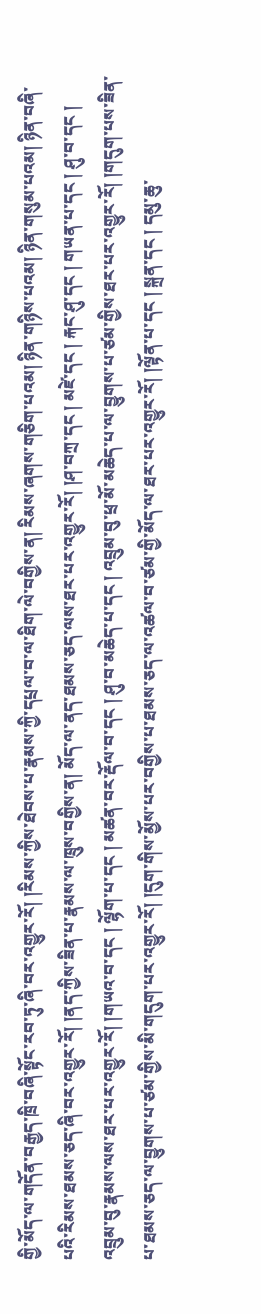གྱི་མོད་ལ་གདོན་བརྒྱད་ཁྲི་བཞི་སྟོང་རབ་ཏུ་ཞི་བར་འགྱུར་རོ། །རིམས་ཀྱིས་ཐེབས་པ་རྣམས་ཀྱི་དཔྲལ་བ་ལ་ཐིག་ལེ་བགྱིས་ན། རིམས་ཞགས་གཅིག་པའམ། ཉིན་གཉིས་པའམ། ཉིན་གསུམ་པའམ། ཉིན་བཞི་པའི་རིམས་ཐམས་ཅད་ཞི་བར་འགྱུར་རོ། །ནད་ཀྱིས་ཟིན་པ་རྣམས་ལ་ཁྲུས་བགྱིས་ན། མོད་ལ་ནད་ཐམས་ཅད་ལས་ཐར་པར་འགྱུར་རོ། །ཤ་བཀྲ་དང ། མཛེ་དང ། རྐང་ཤུ་དང ། གཡན་པ་དང ། ཤུ་བ་དང ། འབྲུམ་བུ་རྣམས་ལས་ཐར་པར་འགྱུར་རོ། །གཡའ་བ་དང ། ལྷོག་པ་དང ། མཚན་བར་རྡོལ་བ་དང ། ཤུ་བ་མཆེད་པ་དང ། འབྲུམ་བུ་ཕྲ་མོ་མཆེད་པ་ལ་བྱུགས་པ་ཙམ་གྱིས་ཐར་པར་འགྱུར་རོ། །གདུག་པས་ཟིན་པ་ཐམས་ཅད་ལ་བྱུགས་པ་ཙམ་གྱིས་མི་གདུག་པར་འགྱུར་རོ། །དུག་གིས་མྱོས་པར་བགྱིས་པ་ཐམས་ཅད་ལ་འཚལ་བ་ཙམ་གྱི་མོད་ལ་ཐར་པར་འགྱུར་རོ། །ལྟོན་པ་དང ། སྐྲན་དང ། དམུ་ཆུ་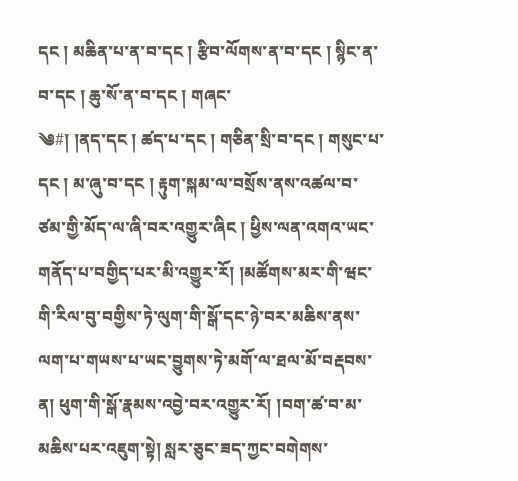དང ། མཆིན་པ་ན་བ་དང ། རྩིབ་ལོགས་ན་བ་དང ། སྙིང་ན་བ་དང ། ཆུ་སོ་ན་བ་དང ། གཞང་
༄#། །ནད་དང ། ཚད་པ་དང ། གཅིན་སྲི་བ་དང ། གསུང་པ་དང ། མ་ཞུ་བ་དང ། རྟུག་སྐམ་ལ་བསྲོས་ནས་འཚལ་བ་ཙམ་གྱི་མོད་ལ་ཞི་བར་འགྱུར་ཞིང ། ཕྱིས་ལན་འགའ་ཡང་གནོད་པ་བགྱིད་པར་མི་འགྱུར་རོ། །མཚོགས་མར་གི་ཝང་གི་རིལ་བུ་བགྱིས་ཏེ་ལུག་གི་སྒོ་དང་ཉེ་བར་མཆིས་ནས་ལག་པ་གཡས་པ་ཡང་བྱུགས་ཏེ་མགོ་ལ་ཐལ་མོ་བརྡབས་ན། ཕུག་གི་སྒོ་རྣམས་འབྱེ་བར་འགྱུར་རོ། །བག་ཚ་བ་མ་མཆིས་པར་འཇུག་སྟེ། སླར་ཅུང་ཟད་ཀྱང་བགེགས་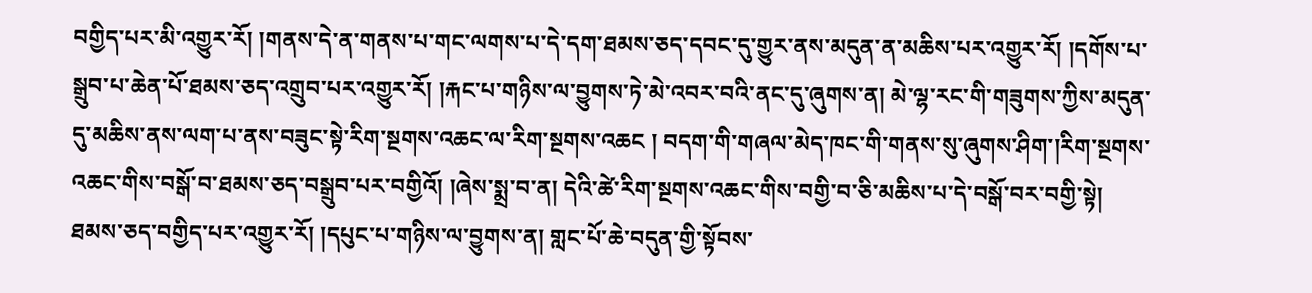བགྱིད་པར་མི་འགྱུར་རོ། །གནས་དེ་ན་གནས་པ་གང་ལགས་པ་དེ་དག་ཐམས་ཅད་དབང་དུ་གྱུར་ནས་མདུན་ན་མཆིས་པར་འགྱུར་རོ། །དགོས་པ་སྒྲུབ་པ་ཆེན་པོ་ཐམས་ཅད་འགྲུབ་པར་འགྱུར་རོ། །རྐང་པ་གཉིས་ལ་བྱུགས་ཏེ་མེ་འབར་བའི་ནང་དུ་ཞུགས་ན། མེ་ལྷ་རང་གི་གཟུགས་ཀྱིས་མདུན་དུ་མཆིས་ནས་ལག་པ་ནས་བཟུང་སྟེ་རིག་སྔགས་འཆང་ལ་རིག་སྔགས་འཆང ། བདག་གི་གཞལ་མེད་ཁང་གི་གནས་སུ་ཞུགས་ཤིག་།རིག་སྔགས་འཆང་གིས་བསྒོ་བ་ཐམས་ཅད་བསྒྲུབ་པར་བགྱིའོ། །ཞེས་སྨྲ་བ་ན། དེའི་ཚེ་རིག་སྔགས་འཆང་གིས་བགྱི་བ་ཅི་མཆིས་པ་དེ་བསྒོ་བར་བགྱི་སྟེ། ཐམས་ཅད་བགྱིད་པར་འགྱུར་རོ། །དཔུང་པ་གཉིས་ལ་བྱུགས་ན། གླང་པོ་ཆེ་བདུན་གྱི་སྟོབས་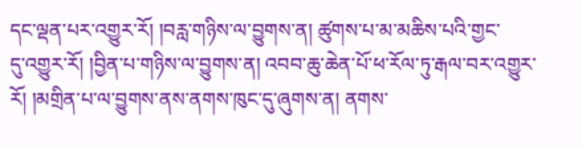དང་ལྡན་པར་འགྱུར་རོ། །བརླ་གཉིས་ལ་བྱུགས་ན། ཚུགས་པ་མ་མཆིས་པའི་གྱང་
དུ་འགྱུར་རོ། །བྱིན་པ་གཉིས་ལ་བྱུགས་ན། འབབ་ཆུ་ཆེན་པོ་ཕ་རོལ་ཏུ་རྒལ་བར་འགྱུར་རོ། །མགྲིན་པ་ལ་བྱུགས་ནས་ནགས་ཁུང་དུ་ཞུགས་ན། ནགས་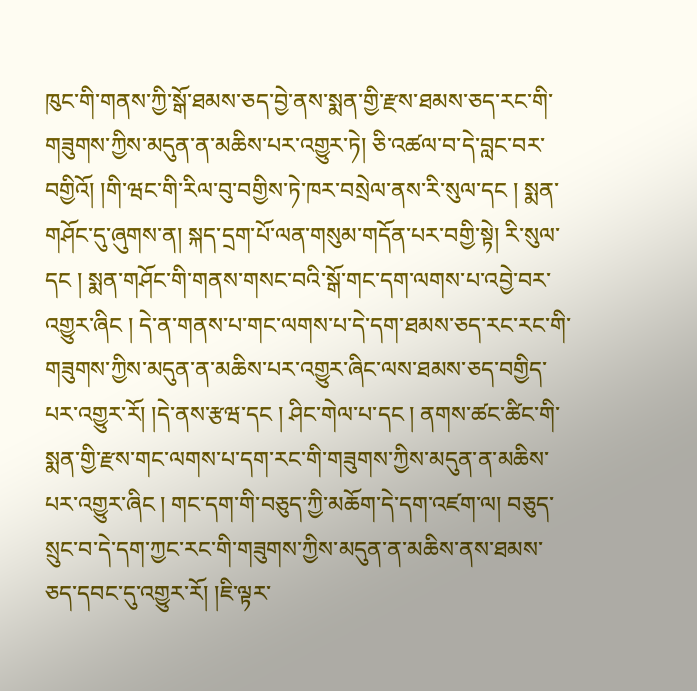ཁུང་གི་གནས་ཀྱི་སྒོ་ཐམས་ཅད་བྱེ་ནས་སྨན་གྱི་རྫས་ཐམས་ཅད་རང་གི་གཟུགས་ཀྱིས་མདུན་ན་མཆིས་པར་འགྱུར་ཏེ། ཅི་འཚལ་བ་དེ་བླང་བར་བགྱིའོ། །གི་ཝང་གི་རིལ་བུ་བགྱིས་ཏེ་ཁར་བསྲེལ་ནས་རི་སུལ་དང ། སྨན་གཤོང་དུ་ཞུགས་ན། སྐད་དྲག་པོ་ལན་གསུམ་གདོན་པར་བགྱི་སྟེ། རི་སུལ་དང ། སྨན་གཤོང་གི་གནས་གསང་བའི་སྒོ་གང་དག་ལགས་པ་འབྱེ་བར་འགྱུར་ཞིང ། དེ་ན་གནས་པ་གང་ལགས་པ་དེ་དག་ཐམས་ཅད་རང་རང་གི་གཟུགས་ཀྱིས་མདུན་ན་མཆིས་པར་འགྱུར་ཞིང་ལས་ཐམས་ཅད་བགྱིད་པར་འགྱུར་རོ། །དེ་ནས་རྩཝ་དང ། ཤིང་གེལ་པ་དང ། ནགས་ཚང་ཚིང་གི་སྨན་གྱི་རྫས་གང་ལགས་པ་དག་རང་གི་གཟུགས་ཀྱིས་མདུན་ན་མཆིས་པར་འགྱུར་ཞིང ། གང་དག་གི་བཅུད་ཀྱི་མཆོག་དེ་དག་འཛག་ལ། བཅུད་སྲུང་བ་དེ་དག་ཀྱང་རང་གི་གཟུགས་ཀྱིས་མདུན་ན་མཆིས་ནས་ཐམས་ཅད་དབང་དུ་འགྱུར་རོ། །ཇི་ལྟར་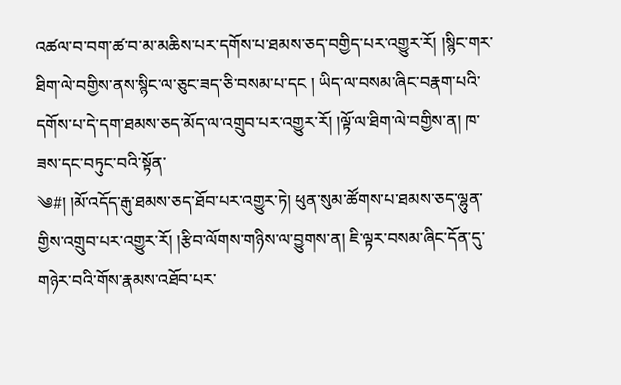འཚལ་བ་བག་ཚ་བ་མ་མཆིས་པར་དགོས་པ་ཐམས་ཅད་བགྱིད་པར་འགྱུར་རོ། །སྙིང་གར་ཐིག་ལེ་བགྱིས་ནས་སྙིང་ལ་ཅུང་ཟད་ཅི་བསམ་པ་དང ། ཡིད་ལ་བསམ་ཞིང་བརྣག་པའི་དགོས་པ་དེ་དག་ཐམས་ཅད་མོད་ལ་འགྲུབ་པར་འགྱུར་རོ། །ལྟོ་ལ་ཐིག་ལེ་བགྱིས་ན། ཁ་ཟས་དང་བཏུང་བའི་སྟོན་
༄#། །མོ་འདོད་རྒུ་ཐམས་ཅད་ཐོབ་པར་འགྱུར་ཏེ། ཕུན་སུམ་ཚོགས་པ་ཐམས་ཅད་ལྷུན་གྱིས་འགྲུབ་པར་འགྱུར་རོ། །རྩིབ་ལོགས་གཉིས་ལ་བྱུགས་ན། ཇི་ལྟར་བསམ་ཞིང་དོན་དུ་གཉེར་བའི་གོས་རྣམས་འཐོབ་པར་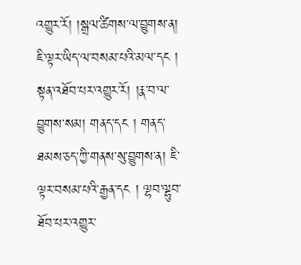འགྱུར་རོ། །སྒྲལ་ཚིགས་ལ་བྱུགས་ན། ཇི་ལྟར་ཡིད་ལ་བསམ་པའི་མལ་དང ། སྟན་འཐོབ་པར་འགྱུར་རོ། །རྣ་བ་ལ་བྱུགས་སམ། གནད་དང ། གནད་ཐམས་ཅད་ཀྱི་གནས་སུ་བྱུགས་ན། ཇི་ལྟར་བསམ་པའི་རྒྱན་དང ། ལྷབ་ལྷུབ་ཐོབ་པར་འགྱུར་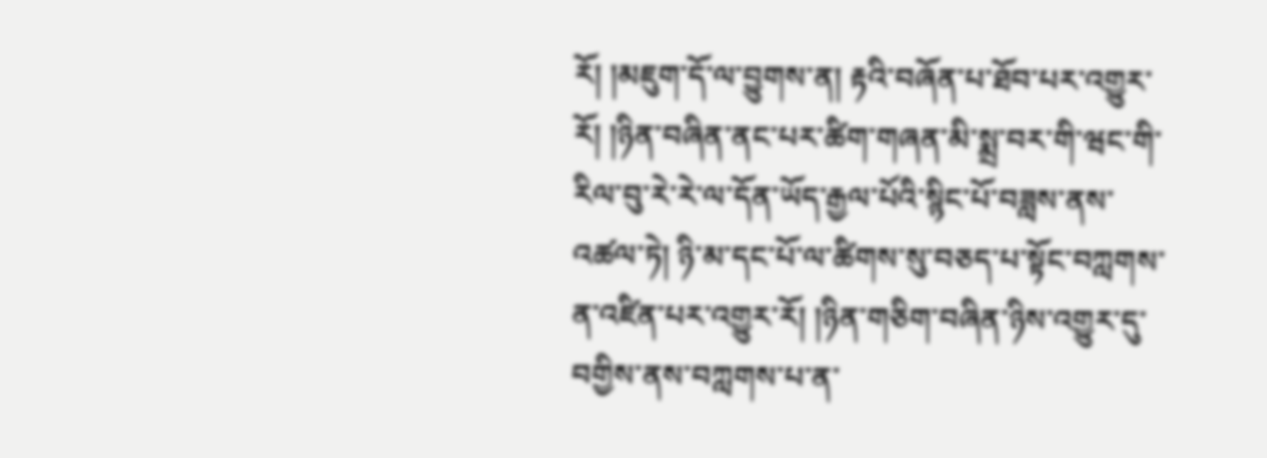རོ། །མཇུག་དོ་ལ་བྱུགས་ན། རྟའི་བཞོན་པ་ཐོབ་པར་འགྱུར་རོ། །ཉིན་བཞིན་ནང་པར་ཚིག་གཞན་མི་སྨྲ་བར་གི་ཝང་གི་རིལ་བུ་རེ་རེ་ལ་དོན་ཡོད་རྒྱལ་པོའི་སྙིང་པོ་བཟླས་ནས་འཚལ་ཏེ། ཉི་མ་དང་པོ་ལ་ཚིགས་སུ་བཅད་པ་སྟོང་བཀླགས་ན་འཛིན་པར་འགྱུར་རོ། །ཉིན་གཅིག་བཞིན་ཉིས་འགྱུར་དུ་བགྱིས་ནས་བཀླགས་པ་ན་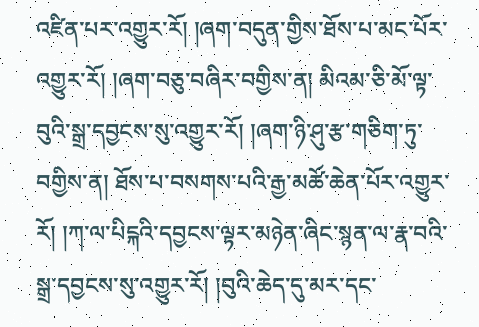འཛིན་པར་འགྱུར་རོ། །ཞག་བདུན་གྱིས་ཐོས་པ་མང་པོར་འགྱུར་རོ། །ཞག་བཅུ་བཞིར་བགྱིས་ན། མིའམ་ཅི་མོ་ལྟ་བུའི་སྒྲ་དབྱངས་སུ་འགྱུར་རོ། །ཞག་ཉི་ཤུ་རྩ་གཅིག་ཏུ་བགྱིས་ན། ཐོས་པ་བསགས་པའི་རྒྱ་མཚོ་ཆེན་པོར་འགྱུར་རོ། །ཀ་ལ་པིངྐའི་དབྱངས་ལྟར་མཉེན་ཞིང་སྙན་ལ་རྣ་བའི་སྒྲ་དབྱངས་སུ་འགྱུར་རོ། །བུའི་ཆེད་དུ་མར་དང་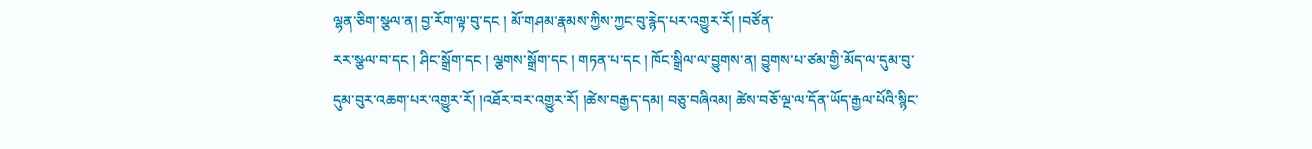ལྷན་ཅིག་སྩལ་ན། བྱ་རོག་ལྟ་བུ་དང ། མོ་གཤམ་རྣམས་ཀྱིས་ཀྱང་བུ་རྙེད་པར་འགྱུར་རོ། །བཙོན་
རར་སྩལ་བ་དང ། ཤིང་སྒྲོག་དང ། ལྕགས་སྒྲོག་དང ། གཏན་པ་དང ། ཁོང་སྒྲིལ་ལ་བྱུགས་ན། བྱུགས་པ་ཙམ་གྱི་མོད་ལ་དུམ་བུ་དུམ་བུར་འཆག་པར་འགྱུར་རོ། །འཐོར་བར་འགྱུར་རོ། །ཚེས་བརྒྱད་དམ། བཅུ་བཞིའམ། ཚེས་བཅོ་ལྔ་ལ་དོན་ཡོད་རྒྱལ་པོའི་སྙིང་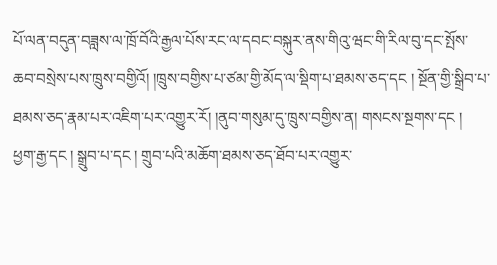པོ་ལན་བདུན་བཟླས་ལ་ཁྲོ་བོའི་རྒྱལ་པོས་རང་ལ་དབང་བསྐུར་ནས་གིའུ་ཝང་གི་རིལ་བུ་དང་སྤོས་ཆབ་བསྲེས་པས་ཁྲུས་བགྱིའོ། །ཁྲུས་བགྱིས་པ་ཙམ་གྱི་མོད་ལ་སྡིག་པ་ཐམས་ཅད་དང ། སྔོན་གྱི་སྒྲིབ་པ་ཐམས་ཅད་རྣམ་པར་འཇིག་པར་འགྱུར་རོ། །ནུབ་གསུམ་དུ་ཁྲུས་བགྱིས་ན། གསངས་སྔགས་དང ། ཕྱག་རྒྱ་དང ། སྒྲུབ་པ་དང ། གྲུབ་པའི་མཆོག་ཐམས་ཅད་ཐོབ་པར་འགྱུར་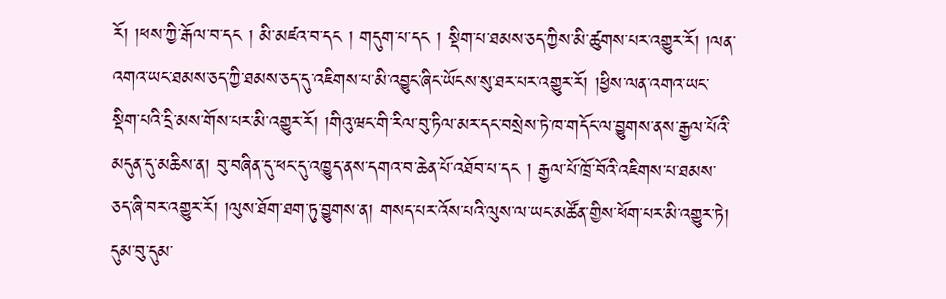རོ། །ཕས་ཀྱི་རྒོལ་བ་དང ། མི་མཛའ་བ་དང ། གདུག་པ་དང ། སྡིག་པ་ཐམས་ཅད་ཀྱིས་མི་ཚུགས་པར་འགྱུར་རོ། །ལན་འགའ་ཡང་ཐམས་ཅད་ཀྱི་ཐམས་ཅད་དུ་འཇིགས་པ་མི་འབྱུང་ཞིང་ཡོངས་སུ་ཐར་པར་འགྱུར་རོ། །ཕྱིས་ལན་འགའ་ཡང་སྡིག་པའི་དྲི་མས་གོས་པར་མི་འགྱུར་རོ། །གིའུ་ཝང་གི་རིལ་བུ་ཏིལ་མར་དང་བསྲེས་ཏེ་ཁ་གདོང་ལ་བྱུགས་ནས་རྒྱལ་པོའི་མདུན་དུ་མཆིས་ན། བུ་བཞིན་དུ་ཕང་དུ་འཁྱུད་ནས་དགའ་བ་ཆེན་པོ་འཐོབ་པ་དང ། རྒྱལ་པོ་ཁྲོ་བོའི་འཇིགས་པ་ཐམས་ཅད་ཞི་བར་འགྱུར་རོ། །ལུས་ཐོག་ཐག་ཏུ་བྱུགས་ན། གསད་པར་འོས་པའི་ལུས་ལ་ཡང་མཚོན་གྱིས་ཕོག་པར་མི་འགྱུར་ཏེ། དུམ་བུ་དུམ་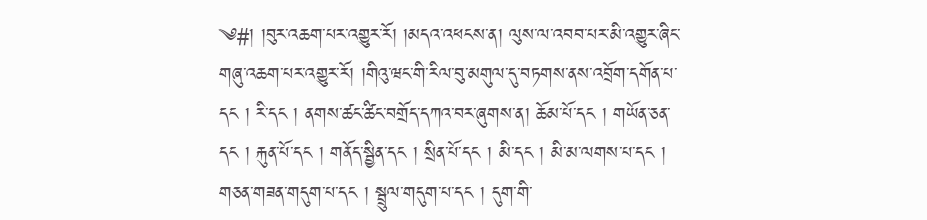༄#། །བུར་འཆག་པར་འགྱུར་རོ། །མདའ་འཕངས་ན། ལུས་ལ་འབབ་པར་མི་འགྱུར་ཞིང་གཞུ་འཆག་པར་འགྱུར་རོ། །གིའུ་ཝང་གི་རིལ་བུ་མགུལ་དུ་བཏགས་ནས་འབྲོག་དགོན་པ་དང ། རི་དང ། ནགས་ཚང་ཚིང་བགྲོད་དཀའ་བར་ཞུགས་ན། ཆོམ་པོ་དང ། གཡོན་ཅན་དང ། རྐུན་པོ་དང ། གནོད་སྦྱིན་དང ། སྲིན་པོ་དང ། མི་དང ། མི་མ་ལགས་པ་དང ། གཅན་གཟན་གདུག་པ་དང ། སྦྲུལ་གདུག་པ་དང ། དུག་གི་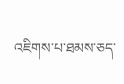འཇིགས་པ་ཐམས་ཅད་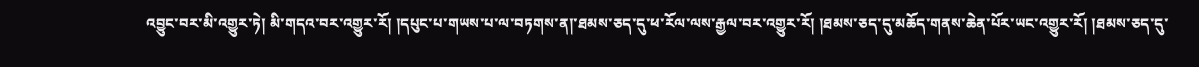འབྱུང་བར་མི་འགྱུར་ཏེ། མི་གདའ་བར་འགྱུར་རོ། །དཔུང་པ་གཡས་པ་ལ་བཏགས་ན།་ཐམས་ཅད་དུ་ཕ་རོལ་ལས་རྒྱལ་བར་འགྱུར་རོ། །ཐམས་ཅད་དུ་མཆོད་གནས་ཆེན་པོར་ཡང་འགྱུར་རོ། །ཐམས་ཅད་དུ་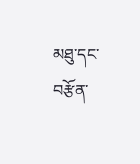མཐུ་དང་བརྩོན་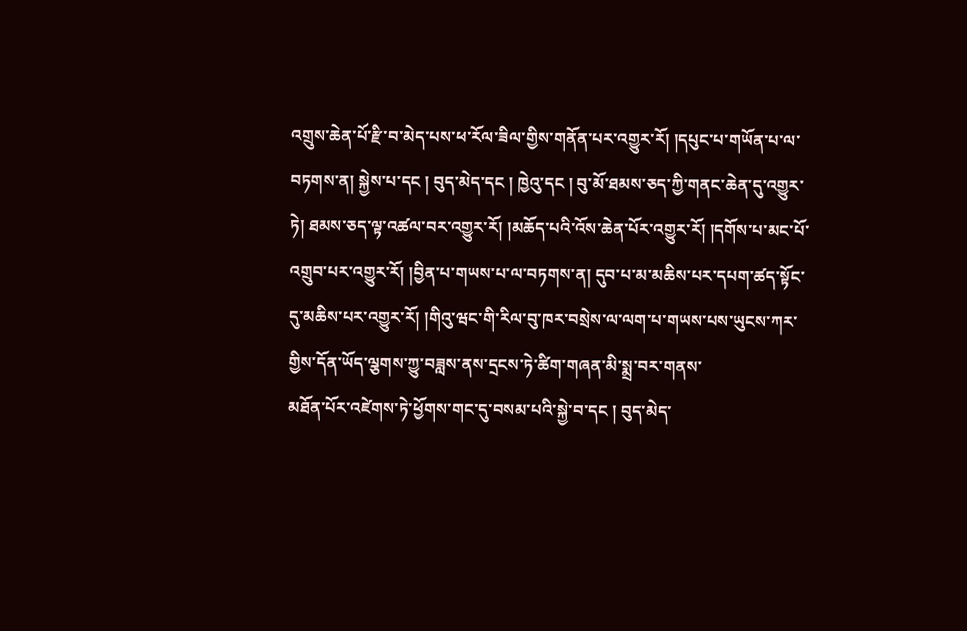འགྲུས་ཆེན་པོ་རྫི་བ་མེད་པས་ཕ་རོལ་ཟིལ་གྱིས་གནོན་པར་འགྱུར་རོ། །དཔུང་པ་གཡོན་པ་ལ་བཏགས་ན། སྐྱེས་པ་དང ། བུད་མེད་དང ། ཁྱེའུ་དང ། བུ་མོ་ཐམས་ཅད་ཀྱི་གནང་ཆེན་དུ་འགྱུར་ཏེ། ཐམས་ཅད་ལྟ་འཚལ་བར་འགྱུར་རོ། །མཆོད་པའི་འོས་ཆེན་པོར་འགྱུར་རོ། །དགོས་པ་མང་པོ་འགྲུབ་པར་འགྱུར་རོ། །བྱིན་པ་གཡས་པ་ལ་བཏགས་ན། དུབ་པ་མ་མཆིས་པར་དཔག་ཚད་སྟོང་དུ་མཆིས་པར་འགྱུར་རོ། །གིའུ་ཝང་གི་རིལ་བུ་ཁར་བསྲེས་ལ་ལག་པ་གཡས་པས་ཡུངས་ཀར་གྱིས་དོན་ཡོད་ལྕགས་ཀྱུ་བཟླས་ནས་དྲངས་ཏེ་ཚིག་གཞན་མི་སྨྲ་བར་གནས་
མཐོན་པོར་འཛེགས་ཏེ་ཕྱོགས་གང་དུ་བསམ་པའི་སྐྱེ་བ་དང ། བུད་མེད་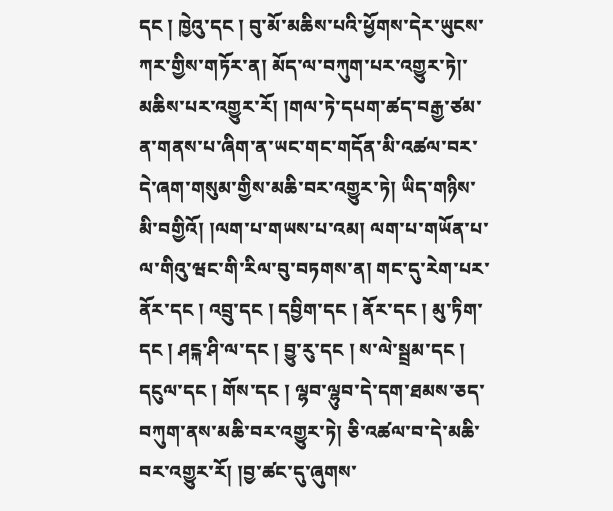དང ། ཁྱེའུ་དང ། བུ་མོ་མཆིས་པའི་ཕྱོགས་དེར་ཡུངས་ཀར་གྱིས་གཏོར་ན། མོད་ལ་བཀུག་པར་འགྱུར་ཏེ།་མཆིས་པར་འགྱུར་རོ། །གལ་ཏེ་དཔག་ཚད་བརྒྱ་ཙམ་ན་གནས་པ་ཞིག་ན་ཡང་གང་གདོན་མི་འཚལ་བར་དེ་ཞག་གསུམ་གྱིས་མཆི་བར་འགྱུར་ཏེ། ཡིད་གཉིས་མི་བགྱིའོ། །ལག་པ་གཡས་པ་འམ། ལག་པ་གཡོན་པ་ལ་གིའུ་ཝང་གི་རིལ་བུ་བཏགས་ན། གང་དུ་རེག་པར་ནོར་དང ། འབྲུ་དང ། དབྱིག་དང ། ནོར་དང ། མུ་ཏིག་དང ། ཤངྐ་ཤི་ལ་དང ། བྱུ་རུ་དང ། ས་ལེ་སྦྲམ་དང ། དངུལ་དང ། གོས་དང ། ལྷབ་ལྷུབ་དེ་དག་ཐམས་ཅད་བཀུག་ནས་མཆི་བར་འགྱུར་ཏེ། ཅི་འཚལ་བ་དེ་མཆི་བར་འགྱུར་རོ། །བྱ་ཚང་དུ་ཞུགས་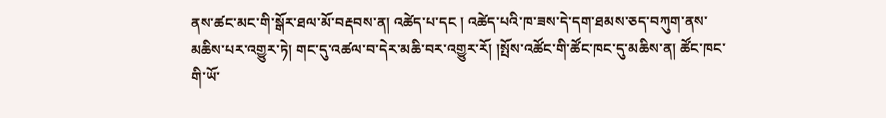ནས་ཚང་མང་གི་སྒོར་ཐལ་མོ་བརྡབས་ན། འཚེད་པ་དང ། འཚེད་པའི་ཁ་ཟས་དེ་དག་ཐམས་ཅད་བཀུག་ནས་མཆིས་པར་འགྱུར་ཏེ། གང་དུ་འཚལ་བ་དེར་མཆི་བར་འགྱུར་རོ། །སྤོས་འཚོང་གི་ཚོང་ཁང་དུ་མཆིས་ན། ཚོང་ཁང་གི་ཡོ་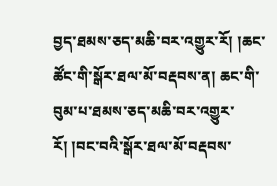བྱད་ཐམས་ཅད་མཆི་བར་འགྱུར་རོ། །ཆང་ཚོང་གི་སྒོར་ཐལ་མོ་བརྡབས་ན། ཆང་གི་བུམ་པ་ཐམས་ཅད་མཆི་བར་འགྱུར་རོ། །བང་བའི་སྒོར་ཐལ་མོ་བརྡབས་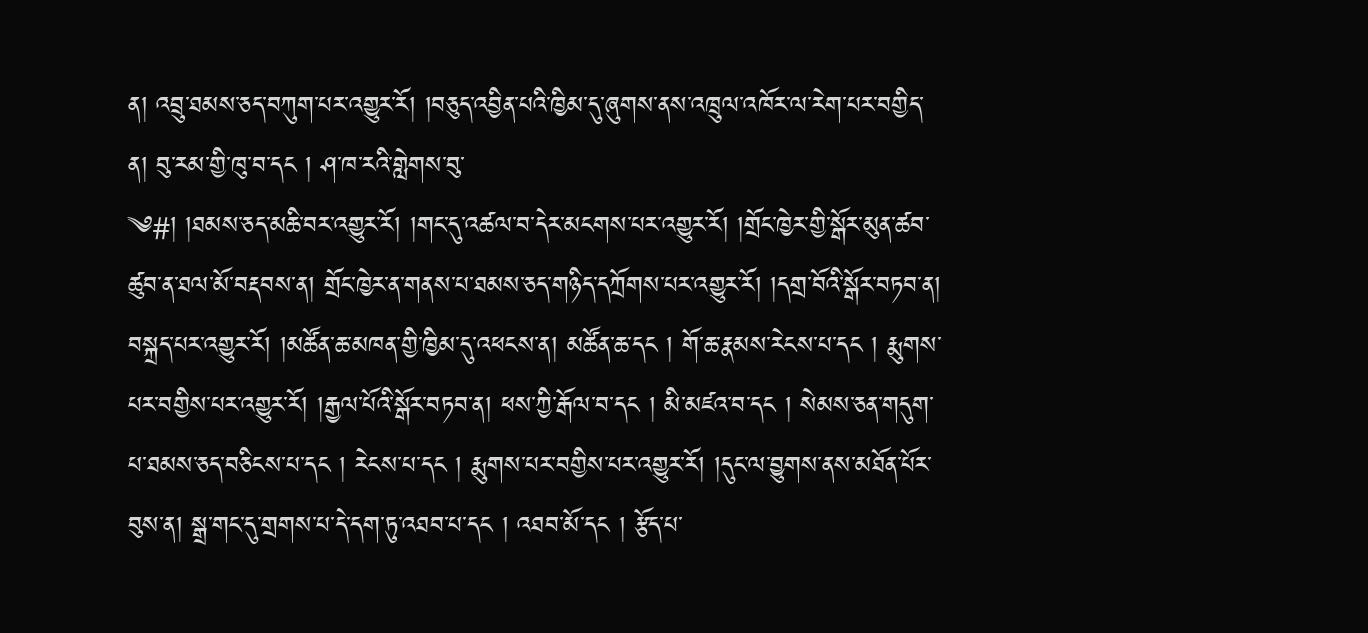ན། འབྲུ་ཐམས་ཅད་བཀུག་པར་འགྱུར་རོ། །བཅུད་འབྱིན་པའི་ཁྱིམ་དུ་ཞུགས་ནས་འཁྲུལ་འཁོར་ལ་རེག་པར་བགྱིད་ན། བུ་རམ་གྱི་ཁུ་བ་དང ། ཤ་ཁ་རའི་གླེགས་བུ་
༄#། །ཐམས་ཅད་མཆི་བར་འགྱུར་རོ། །གང་དུ་འཚལ་བ་དེར་མངགས་པར་འགྱུར་རོ། །གྲོང་ཁྱེར་གྱི་སྒོར་མུན་ཚབ་ཚུབ་ན་ཐལ་མོ་བརྡབས་ན། གྲོང་ཁྱེར་ན་གནས་པ་ཐམས་ཅད་གཉིད་དཀྲོགས་པར་འགྱུར་རོ། །དགྲ་བོའི་སྒོར་བཏབ་ན། བསྐྲད་པར་འགྱུར་རོ། །མཚོན་ཆ་མཁན་གྱི་ཁྱིམ་དུ་འཕངས་ན། མཚོན་ཆ་དང ། གོ་ཆ་རྣམས་རེངས་པ་དང ། རྨུགས་པར་བགྱིས་པར་འགྱུར་རོ། །རྒྱལ་པོའི་སྒོར་བཏབ་ན། ཕས་ཀྱི་རྒོལ་བ་དང ། མི་མཛའ་བ་དང ། སེམས་ཅན་གདུག་པ་ཐམས་ཅད་བཅིངས་པ་དང ། རེངས་པ་དང ། རྨུགས་པར་བགྱིས་པར་འགྱུར་རོ། །དུང་ལ་བྱུགས་ནས་མཐོན་པོར་བུས་ན། སྒྲ་གང་དུ་གྲགས་པ་དེ་དག་ཏུ་འཐབ་པ་དང ། འཐབ་མོ་དང ། རྩོད་པ་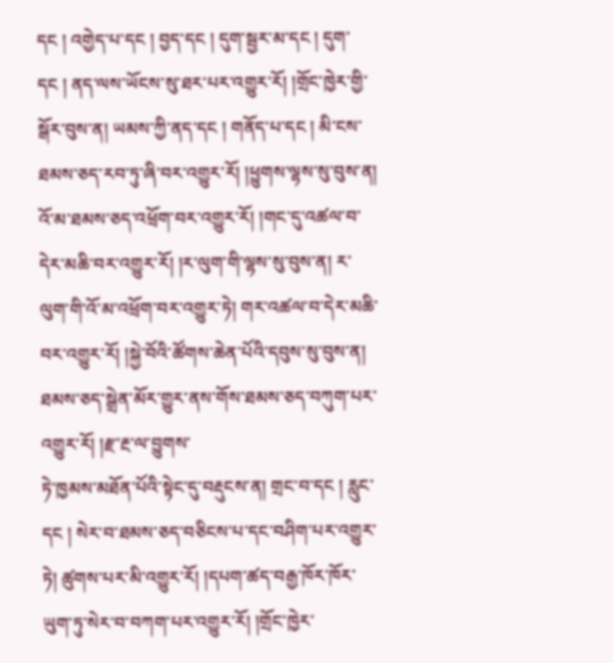དང ། འགྱེད་པ་དང ། བྱད་དང ། དུག་སྦྱར་མ་དང ། དུག་དང ། ནད་ལས་ཡོངས་སུ་ཐར་པར་འགྱུར་རོ། །གྲོང་ཁྱེར་གྱི་སྒོར་བུས་ན། ཡམས་ཀྱི་ནད་དང ། གནོད་པ་དང ། མི་ངས་ཐམས་ཅད་རབ་ཏུ་ཞི་བར་འགྱུར་རོ། །ཕྱུགས་ལྷས་སུ་བུས་ན། འོ་མ་ཐམས་ཅད་འཕྲོག་བར་འགྱུར་རོ། །གང་དུ་འཚལ་བ་དེར་མཆི་བར་འགྱུར་རོ། །ར་ལུག་གི་ལྷས་སུ་བུས་ན། ར་ལུག་གི་འོ་མ་འཕྲོག་བར་འགྱུར་ཏེ། གར་འཚལ་བ་དེར་མཆི་བར་འགྱུར་རོ། །སྐྱེ་བོའི་ཚོགས་ཆེན་པོའི་དབུས་སུ་བུས་ན། ཐམས་ཅད་སྒྲེན་མོར་གྱུར་ནས་གོས་ཐམས་ཅད་བཀུག་པར་འགྱུར་རོ། །རྫ་རྔ་ལ་བྱུགས་
ཏེ་ཁྱམས་མཐོན་པོའི་སྟེང་དུ་བརྡུངས་ན། གྲང་བ་དང ། རླུང་དང ། སེར་བ་ཐམས་ཅད་བཅིངས་པ་དང་བཤིག་པར་འགྱུར་ཏེ། ཚུགས་པར་མི་འགྱུར་རོ། །དཔག་ཚད་བརྒྱ་ཁོར་ཁོར་ཡུག་ཏུ་སེར་བ་བཀག་པར་འགྱུར་རོ། །གྲོང་ཁྱེར་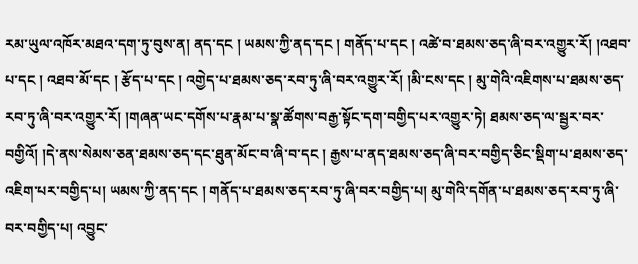རམ་ཡུལ་འཁོར་མཐའ་དག་ཏུ་བུས་ན། ནད་དང ། ཡམས་ཀྱི་ནད་དང ། གནོད་པ་དང ། འཚེ་བ་ཐམས་ཅད་ཞི་བར་འགྱུར་རོ། །འཐབ་པ་དང ། འཐབ་མོ་དང ། རྩོད་པ་དང ། འགྱེད་པ་ཐམས་ཅད་རབ་ཏུ་ཞི་བར་འགྱུར་རོ། །མི་ངས་དང ། མུ་གེའི་འཇིགས་པ་ཐམས་ཅད་རབ་ཏུ་ཞི་བར་འགྱུར་རོ། །གཞན་ཡང་དགོས་པ་རྣམ་པ་སྣ་ཚོགས་བརྒྱ་སྟོང་དག་བགྱིད་པར་འགྱུར་ཏེ། ཐམས་ཅད་ལ་སྦྱར་བར་བགྱིའོ། །དེ་ནས་སེམས་ཅན་ཐམས་ཅད་དང་ཐུན་མོང་བ་ཞི་བ་དང ། རྒྱས་པ་ནད་ཐམས་ཅད་ཞི་བར་བགྱིད་ཅིང་སྡིག་པ་ཐམས་ཅད་འཇིག་པར་བགྱིད་པ། ཡམས་ཀྱི་ནད་དང ། གནོད་པ་ཐམས་ཅད་རབ་ཏུ་ཞི་བར་བགྱིད་པ། མུ་གེའི་དགོན་པ་ཐམས་ཅད་རབ་ཏུ་ཞི་བར་བགྱིད་པ། འབྱུང་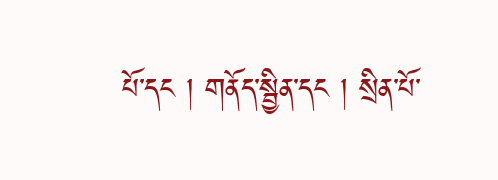པོ་དང ། གནོད་སྦྱིན་དང ། སྲིན་པོ་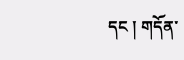དང ། གདོན་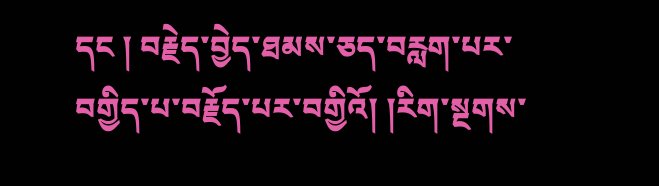དང ། བརྗེད་བྱེད་ཐམས་ཅད་བརླག་པར་བགྱིད་པ་བརྗོད་པར་བགྱིའོ། །རིག་སྔགས་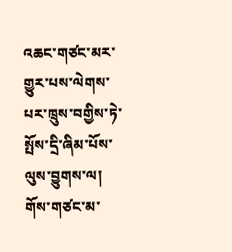འཆང་གཙང་མར་གྱུར་པས་ལེགས་པར་ཁྲུས་བགྱིས་ཏེ་སྤོས་དྲི་ཞིམ་པོས་ལུས་བྱུགས་ལ། གོས་གཙང་མ་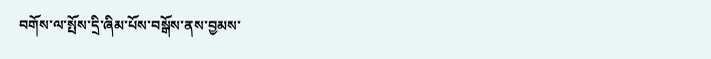བགོས་ལ་སྤོས་དྲི་ཞིམ་པོས་བསྒོས་ནས་བྱམས་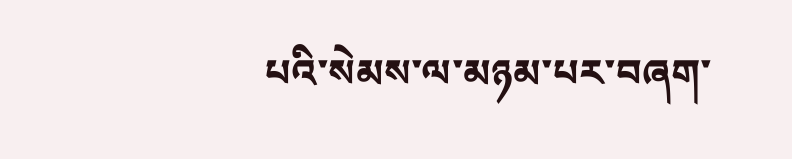པའི་སེམས་ལ་མཉམ་པར་བཞག་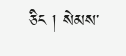ཅིང ། སེམས་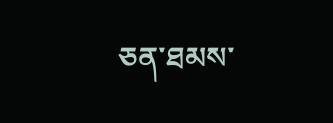ཅན་ཐམས་